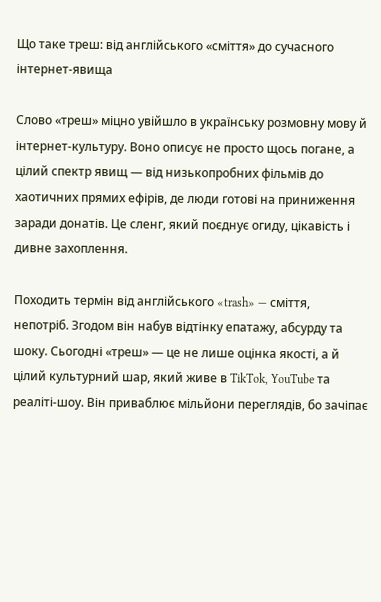Що таке треш: від англійського «сміття» до сучасного інтернет-явища

Слово «треш» міцно увійшло в українську розмовну мову й інтернет-культуру. Воно описує не просто щось погане, а цілий спектр явищ — від низькопробних фільмів до хаотичних прямих ефірів, де люди готові на приниження заради донатів. Це сленг, який поєднує огиду, цікавість і дивне захоплення.

Походить термін від англійського «trash» — сміття, непотріб. Згодом він набув відтінку епатажу, абсурду та шоку. Сьогодні «треш» — це не лише оцінка якості, а й цілий культурний шар, який живе в TikTok, YouTube та реаліті-шоу. Він приваблює мільйони переглядів, бо зачіпає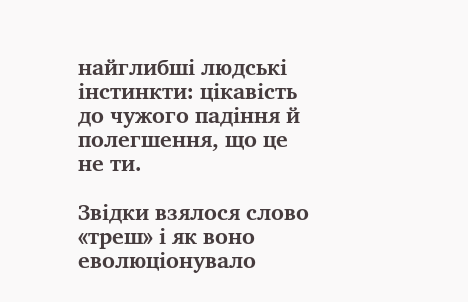найглибші людські інстинкти: цікавість до чужого падіння й полегшення, що це не ти.

Звідки взялося слово «треш» і як воно еволюціонувало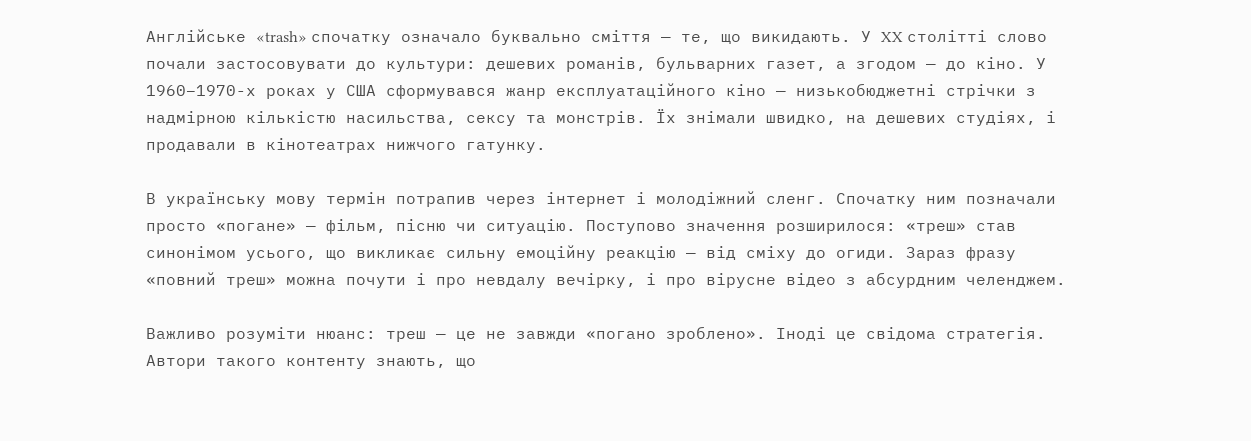Англійське «trash» спочатку означало буквально сміття — те, що викидають. У XX столітті слово почали застосовувати до культури: дешевих романів, бульварних газет, а згодом — до кіно. У 1960–1970-х роках у США сформувався жанр експлуатаційного кіно — низькобюджетні стрічки з надмірною кількістю насильства, сексу та монстрів. Їх знімали швидко, на дешевих студіях, і продавали в кінотеатрах нижчого гатунку.

В українську мову термін потрапив через інтернет і молодіжний сленг. Спочатку ним позначали просто «погане» — фільм, пісню чи ситуацію. Поступово значення розширилося: «треш» став синонімом усього, що викликає сильну емоційну реакцію — від сміху до огиди. Зараз фразу «повний треш» можна почути і про невдалу вечірку, і про вірусне відео з абсурдним челенджем.

Важливо розуміти нюанс: треш — це не завжди «погано зроблено». Іноді це свідома стратегія. Автори такого контенту знають, що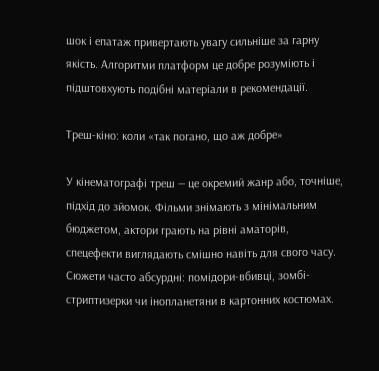шок і епатаж привертають увагу сильніше за гарну якість. Алгоритми платформ це добре розуміють і підштовхують подібні матеріали в рекомендації.

Треш-кіно: коли «так погано, що аж добре»

У кінематографі треш — це окремий жанр або, точніше, підхід до зйомок. Фільми знімають з мінімальним бюджетом, актори грають на рівні аматорів, спецефекти виглядають смішно навіть для свого часу. Сюжети часто абсурдні: помідори-вбивці, зомбі-стриптизерки чи інопланетяни в картонних костюмах.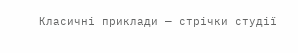Класичні приклади — стрічки студії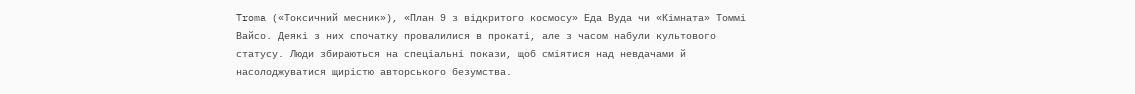Troma («Токсичний месник»), «План 9 з відкритого космосу» Еда Вуда чи «Кімната» Томмі Вайсо. Деякі з них спочатку провалилися в прокаті, але з часом набули культового статусу. Люди збираються на спеціальні покази, щоб сміятися над невдачами й насолоджуватися щирістю авторського безумства.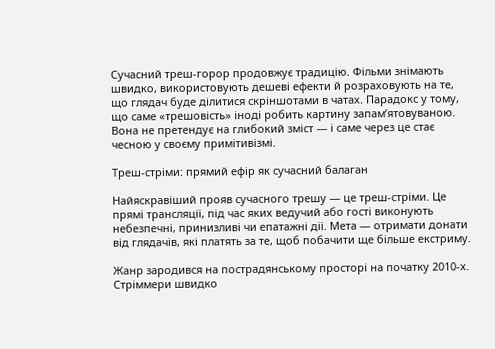Сучасний треш-горор продовжує традицію. Фільми знімають швидко, використовують дешеві ефекти й розраховують на те, що глядач буде ділитися скріншотами в чатах. Парадокс у тому, що саме «трешовість» іноді робить картину запам’ятовуваною. Вона не претендує на глибокий зміст — і саме через це стає чесною у своєму примітивізмі.

Треш-стріми: прямий ефір як сучасний балаган

Найяскравіший прояв сучасного трешу — це треш-стріми. Це прямі трансляції, під час яких ведучий або гості виконують небезпечні, принизливі чи епатажні дії. Мета — отримати донати від глядачів, які платять за те, щоб побачити ще більше екстриму.

Жанр зародився на пострадянському просторі на початку 2010-х. Стріммери швидко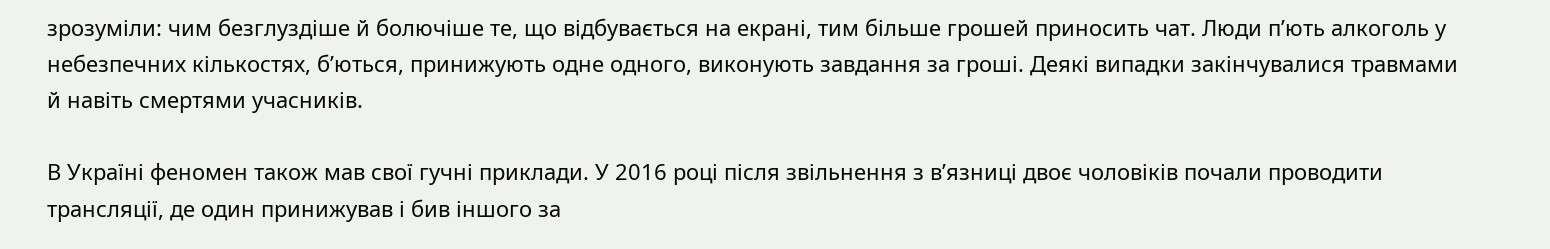зрозуміли: чим безглуздіше й болючіше те, що відбувається на екрані, тим більше грошей приносить чат. Люди п’ють алкоголь у небезпечних кількостях, б’ються, принижують одне одного, виконують завдання за гроші. Деякі випадки закінчувалися травмами й навіть смертями учасників.

В Україні феномен також мав свої гучні приклади. У 2016 році після звільнення з в’язниці двоє чоловіків почали проводити трансляції, де один принижував і бив іншого за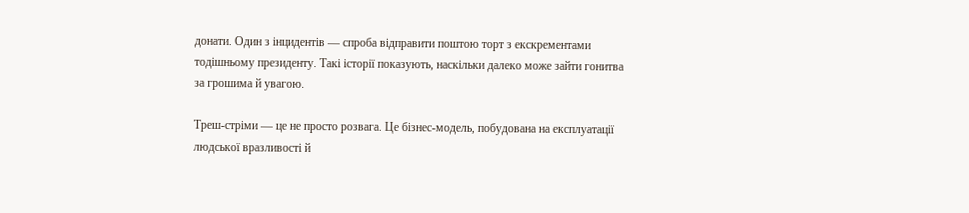донати. Один з інцидентів — спроба відправити поштою торт з екскрементами тодішньому президенту. Такі історії показують, наскільки далеко може зайти гонитва за грошима й увагою.

Треш-стріми — це не просто розвага. Це бізнес-модель, побудована на експлуатації людської вразливості й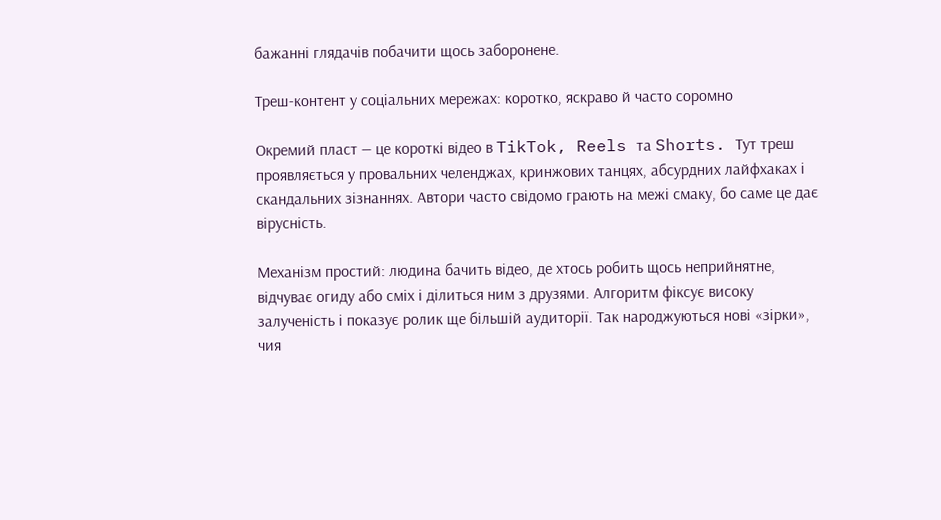бажанні глядачів побачити щось заборонене.

Треш-контент у соціальних мережах: коротко, яскраво й часто соромно

Окремий пласт — це короткі відео в TikTok, Reels та Shorts. Тут треш проявляється у провальних челенджах, кринжових танцях, абсурдних лайфхаках і скандальних зізнаннях. Автори часто свідомо грають на межі смаку, бо саме це дає вірусність.

Механізм простий: людина бачить відео, де хтось робить щось неприйнятне, відчуває огиду або сміх і ділиться ним з друзями. Алгоритм фіксує високу залученість і показує ролик ще більшій аудиторії. Так народжуються нові «зірки», чия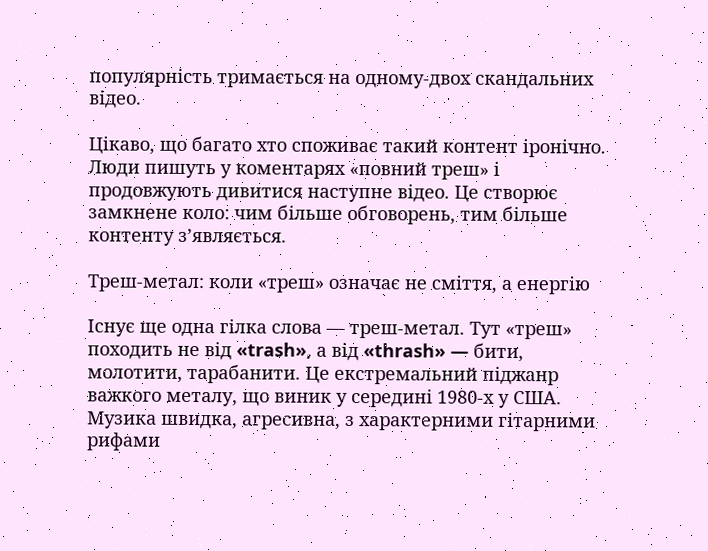популярність тримається на одному-двох скандальних відео.

Цікаво, що багато хто споживає такий контент іронічно. Люди пишуть у коментарях «повний треш» і продовжують дивитися наступне відео. Це створює замкнене коло: чим більше обговорень, тим більше контенту з’являється.

Треш-метал: коли «треш» означає не сміття, а енергію

Існує ще одна гілка слова — треш-метал. Тут «треш» походить не від «trash», а від «thrash» — бити, молотити, тарабанити. Це екстремальний піджанр важкого металу, що виник у середині 1980-х у США. Музика швидка, агресивна, з характерними гітарними рифами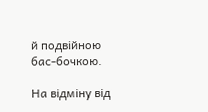й подвійною бас-бочкою.

На відміну від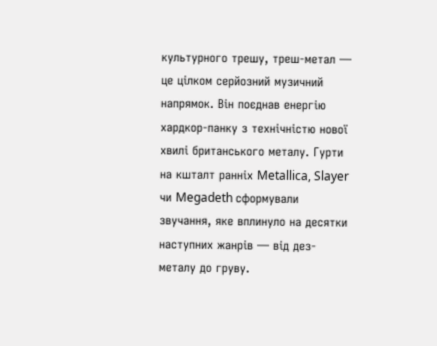культурного трешу, треш-метал — це цілком серйозний музичний напрямок. Він поєднав енергію хардкор-панку з технічністю нової хвилі британського металу. Гурти на кшталт ранніх Metallica, Slayer чи Megadeth сформували звучання, яке вплинуло на десятки наступних жанрів — від дез-металу до груву.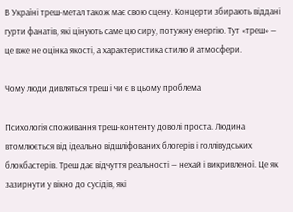В Україні треш-метал також має свою сцену. Концерти збирають віддані гурти фанатів, які цінують саме цю сиру, потужну енергію. Тут «треш» — це вже не оцінка якості, а характеристика стилю й атмосфери.

Чому люди дивляться треш і чи є в цьому проблема

Психологія споживання треш-контенту доволі проста. Людина втомлюється від ідеально відшліфованих блогерів і голлівудських блокбастерів. Треш дає відчуття реальності — нехай і викривленої. Це як зазирнути у вікно до сусідів, які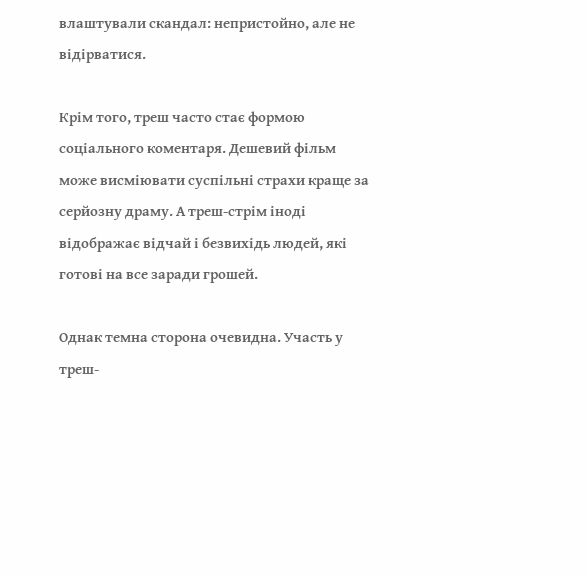влаштували скандал: непристойно, але не відірватися.

Крім того, треш часто стає формою соціального коментаря. Дешевий фільм може висміювати суспільні страхи краще за серйозну драму. А треш-стрім іноді відображає відчай і безвихідь людей, які готові на все заради грошей.

Однак темна сторона очевидна. Участь у треш-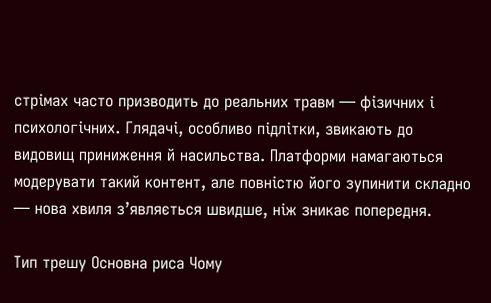стрімах часто призводить до реальних травм — фізичних і психологічних. Глядачі, особливо підлітки, звикають до видовищ приниження й насильства. Платформи намагаються модерувати такий контент, але повністю його зупинити складно — нова хвиля з’являється швидше, ніж зникає попередня.

Тип трешу Основна риса Чому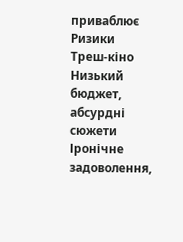приваблює Ризики
Треш-кіно Низький бюджет, абсурдні сюжети Іронічне задоволення,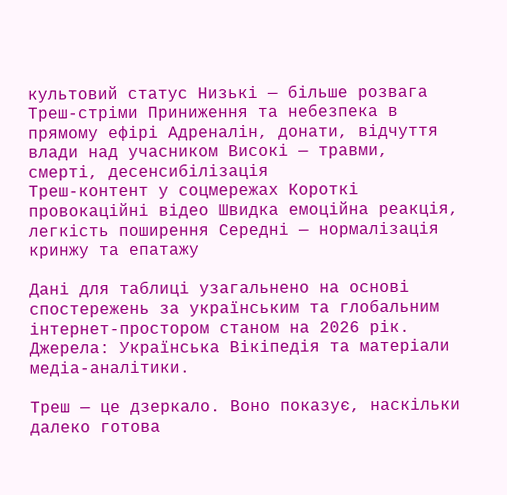культовий статус Низькі — більше розвага
Треш-стріми Приниження та небезпека в прямому ефірі Адреналін, донати, відчуття влади над учасником Високі — травми, смерті, десенсибілізація
Треш-контент у соцмережах Короткі провокаційні відео Швидка емоційна реакція, легкість поширення Середні — нормалізація кринжу та епатажу

Дані для таблиці узагальнено на основі спостережень за українським та глобальним інтернет-простором станом на 2026 рік. Джерела: Українська Вікіпедія та матеріали медіа-аналітики.

Треш — це дзеркало. Воно показує, наскільки далеко готова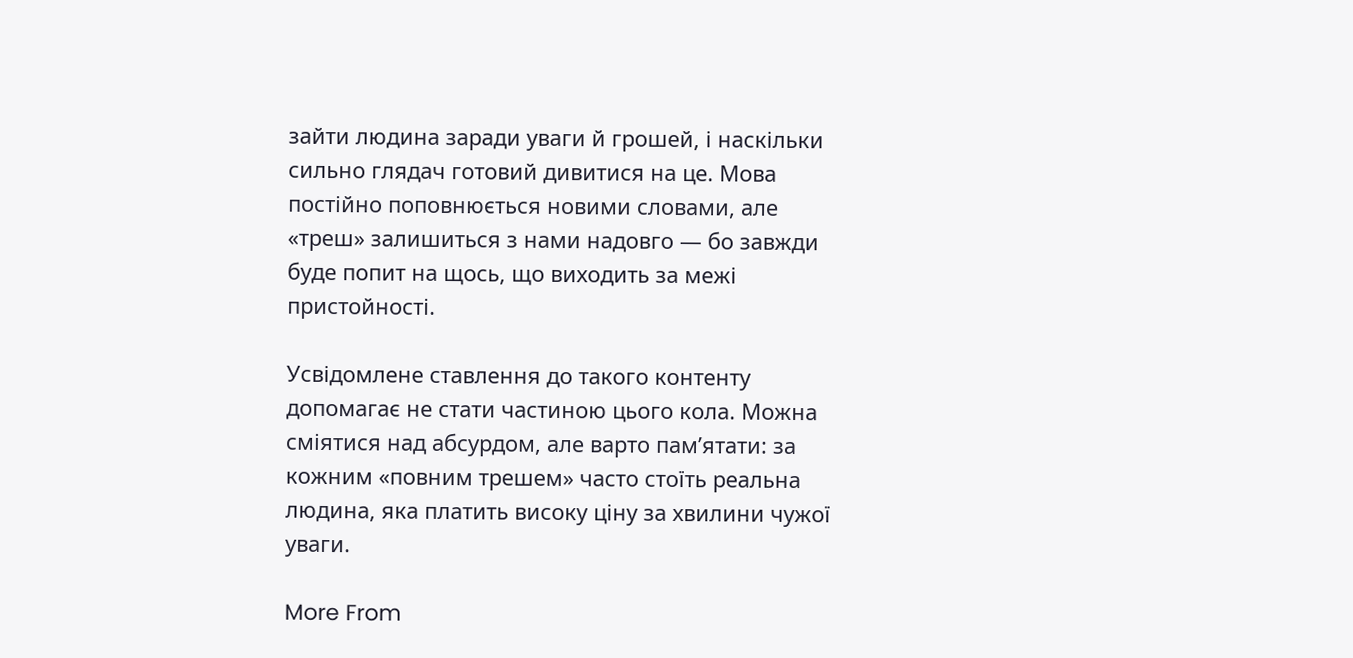зайти людина заради уваги й грошей, і наскільки сильно глядач готовий дивитися на це. Мова постійно поповнюється новими словами, але «треш» залишиться з нами надовго — бо завжди буде попит на щось, що виходить за межі пристойності.

Усвідомлене ставлення до такого контенту допомагає не стати частиною цього кола. Можна сміятися над абсурдом, але варто пам’ятати: за кожним «повним трешем» часто стоїть реальна людина, яка платить високу ціну за хвилини чужої уваги.

More From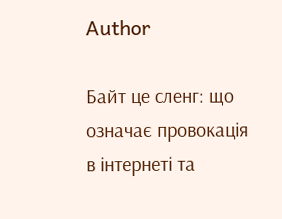Author

Байт це сленг: що означає провокація в інтернеті та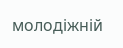молодіжній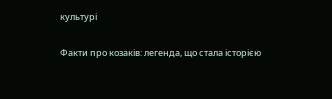культурі

Факти про козаків: легенда, що стала історією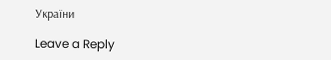України

Leave a Reply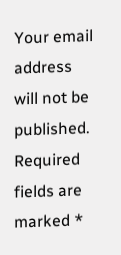Your email address will not be published. Required fields are marked *